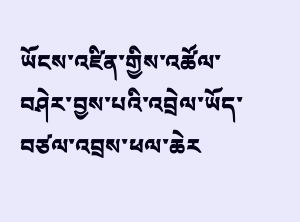ཡོངས་འཛིན་གྱིས་འཚོལ་བཤེར་བྱས་པའི་འབྲེལ་ཡོད་བཙལ་འབྲས་ཕལ་ཆེར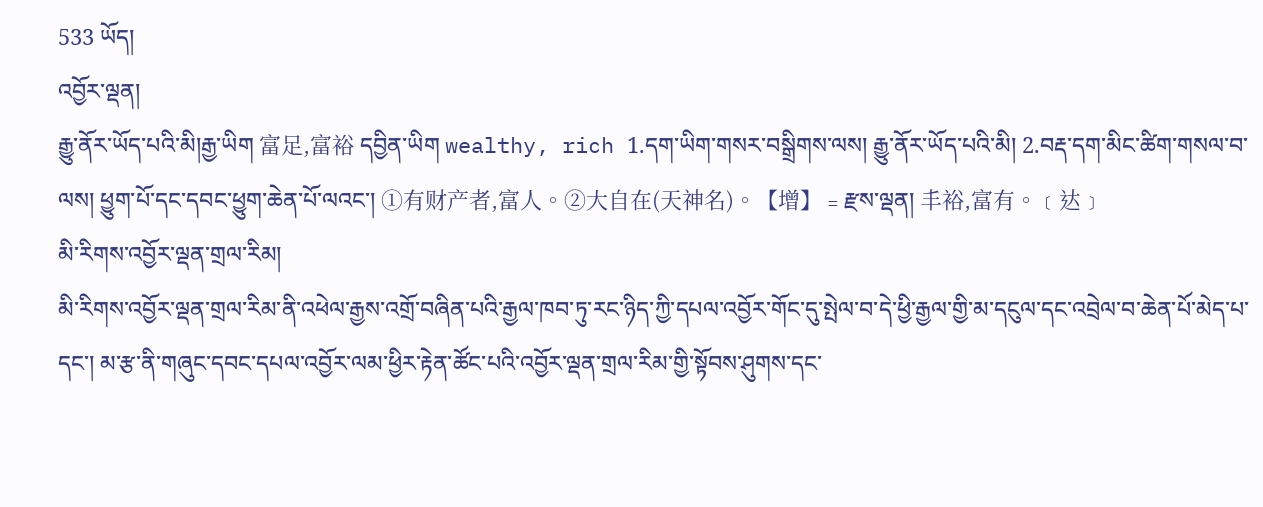533 ཡོད།
འབྱོར་ལྡན།
རྒྱུ་ནོར་ཡོད་པའི་མི།རྒྱ་ཡིག 富足,富裕 དབྱིན་ཡིག wealthy, rich 1.དག་ཡིག་གསར་བསྒྲིགས་ལས། རྒྱུ་ནོར་ཡོད་པའི་མི། 2.བརྡ་དག་མིང་ཚིག་གསལ་བ་ལས། ཕྱུག་པོ་དང་དབང་ཕྱུག་ཆེན་པོ་ལའང་། ①有财产者,富人。②大自在(天神名)。【增】﹦རྫས་ལྡན། 丰裕,富有。﹝达﹞
མི་རིགས་འབྱོར་ལྡན་གྲལ་རིམ།
མི་རིགས་འབྱོར་ལྡན་གྲལ་རིམ་ནི་འཕེལ་རྒྱས་འགྲོ་བཞིན་པའི་རྒྱལ་ཁབ་ཏུ་རང་ཉིད་ཀྱི་དཔལ་འབྱོར་གོང་དུ་སྤེལ་བ་དེ་ཕྱི་རྒྱལ་གྱི་མ་དངུལ་དང་འབྲེལ་བ་ཆེན་པོ་མེད་པ་དང་། མ་རྩ་ནི་གཞུང་དབང་དཔལ་འབྱོར་ལམ་ཕྱིར་རྟེན་ཚོང་པའི་འབྱོར་ལྡན་གྲལ་རིམ་གྱི་སྟོབས་ཤུགས་དང་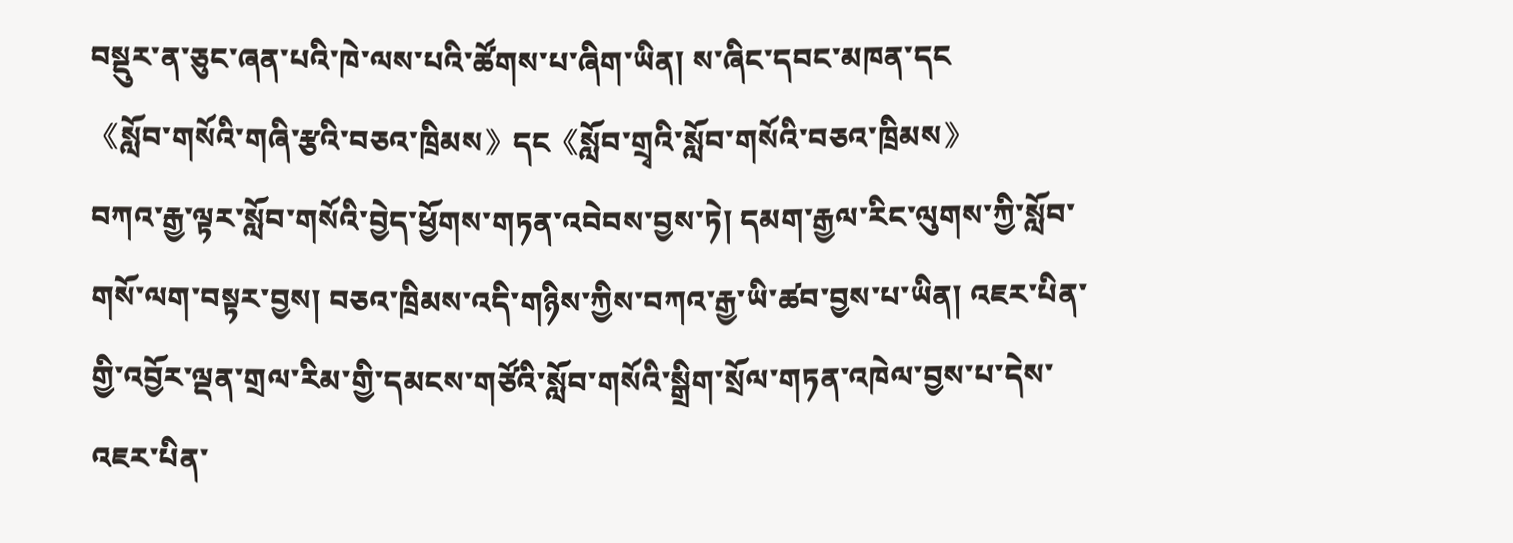བསྡུར་ན་ཅུང་ཞན་པའི་ཁེ་ལས་པའི་ཚོགས་པ་ཞིག་ཡིན། ས་ཞིང་དབང་མཁན་དང
《སློབ་གསོའི་གཞི་རྩའི་བཅའ་ཁྲིམས》དང《སློབ་གྲྭའི་སློབ་གསོའི་བཅའ་ཁྲིམས》
བཀའ་རྒྱ་ལྟར་སློབ་གསོའི་བྱེད་ཕྱོགས་གཏན་འབེབས་བྱས་ཏེ། དམག་རྒྱལ་རིང་ལུགས་ཀྱི་སློབ་གསོ་ལག་བསྟར་བྱས། བཅའ་ཁྲིམས་འདི་གཉིས་ཀྱིས་བཀའ་རྒྱ་ཡི་ཚབ་བྱས་པ་ཡིན། འཇར་པིན་གྱི་འབྱོར་ལྡན་གྲལ་རིམ་གྱི་དམངས་གཙོའི་སློབ་གསོའི་སྒྲིག་སྲོལ་གཏན་འཁེལ་བྱས་པ་དེས་འཇར་པིན་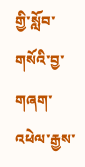གྱི་སློབ་གསོའི་བྱ་གཞག་འཕེལ་རྒྱས་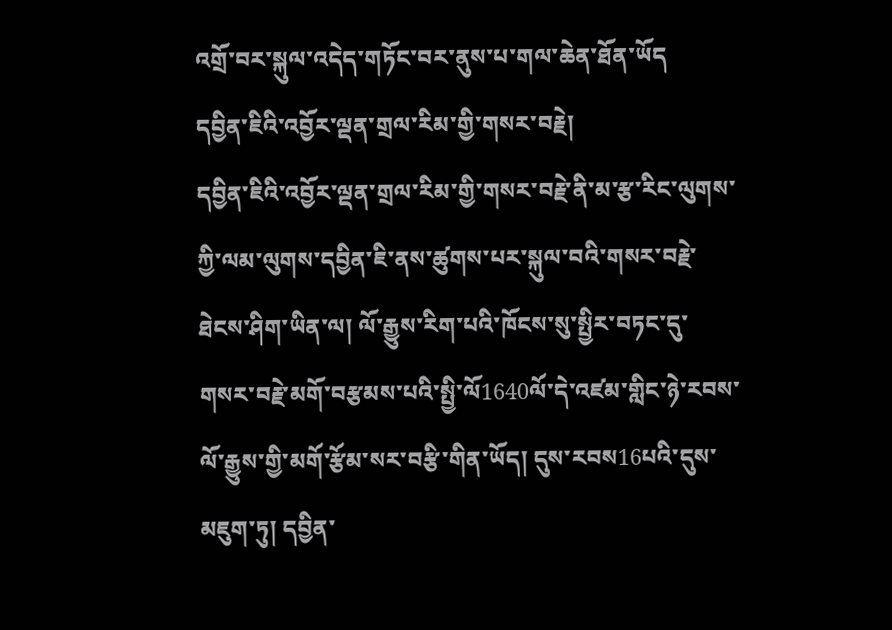འགྲོ་བར་སྐུལ་འདེད་གཏོང་བར་ནུས་པ་གལ་ཆེན་ཐོན་ཡོད
དབྱིན་ཇིའི་འབྱོར་ལྡན་གྲལ་རིམ་གྱི་གསར་བརྗེ།
དབྱིན་ཇིའི་འབྱོར་ལྡན་གྲལ་རིམ་གྱི་གསར་བརྗེ་ནི་མ་རྩ་རིང་ལུགས་ཀྱི་ལམ་ལུགས་དབྱིན་ཇི་ནས་ཚུགས་པར་སྐུལ་བའི་གསར་བརྗེ་ཐེངས་ཤིག་ཡིན་ལ། ལོ་རྒྱུས་རིག་པའི་ཁོངས་སུ་སྤྱིར་བཏང་དུ་གསར་བརྗེ་མགོ་བརྩམས་པའི་སྤྱི་ལོ1640ལོ་དེ་འཛམ་གླིང་ཉེ་རབས་ལོ་རྒྱུས་གྱི་མགོ་རྩོམ་སར་བརྩི་གིན་ཡོད། དུས་རབས16པའི་དུས་མཇུག་ཏུ། དབྱིན་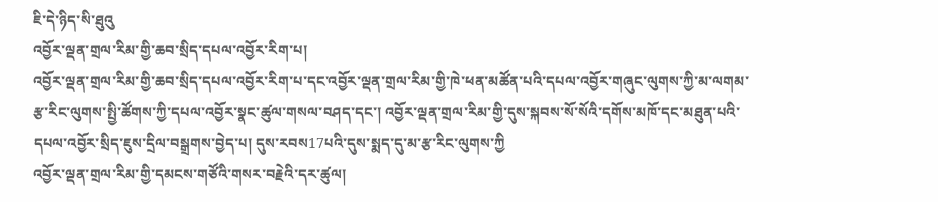ཇི་དེ་ཉིད་སི་ཐུའུ
འབྱོར་ལྡན་གྲལ་རིམ་གྱི་ཆབ་སྲིད་དཔལ་འབྱོར་རིག་པ།
འབྱོར་ལྡན་གྲལ་རིམ་གྱི་ཆབ་སྲིད་དཔལ་འབྱོར་རིག་པ་དང་འབྱོར་ལྡན་གྲལ་རིམ་གྱི་ཁེ་ཕན་མཚོན་པའི་དཔལ་འབྱོར་གཞུང་ལུགས་ཀྱི་མ་ལགམ་རྩ་རིང་ལུགས་སྤྱི་ཚོགས་ཀྱི་དཔལ་འབྱོར་སྣང་ཚུལ་གསལ་བཤད་དང་། འབྱོར་ལྡན་གྲལ་རིམ་གྱི་དུས་སྐབས་སོ་སོའི་དགོས་མཁོ་དང་མཐུན་པའི་དཔལ་འབྱོར་སྲིད་ཇུས་དྲིལ་བསྒྲགས་བྱེད་པ། དུས་རབས17པའི་དུས་སྨད་དུ་མ་རྩ་རིང་ལུགས་ཀྱི
འབྱོར་ལྡན་གྲལ་རིམ་གྱི་དམངས་གཙོའི་གསར་བརྗེའི་དར་ཚུལ།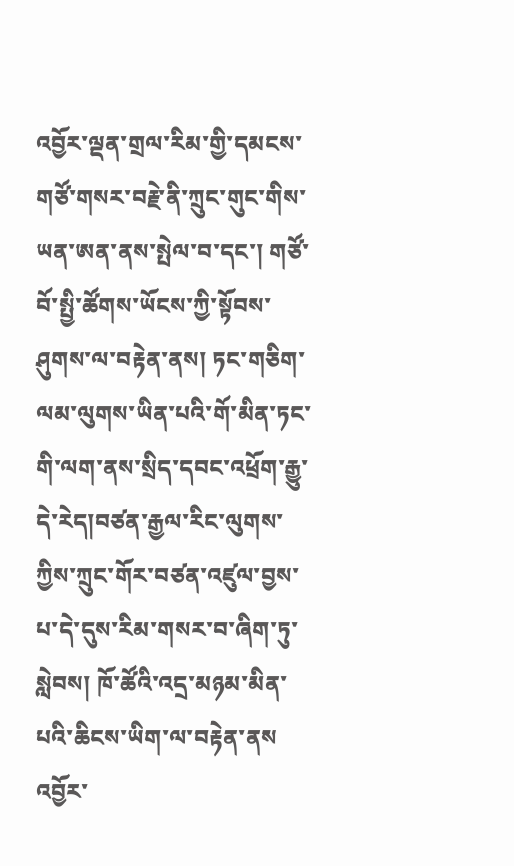འབྱོར་ལྡན་གྲལ་རིམ་གྱི་དམངས་གཙོ་གསར་བརྗེ་ནི་ཀྲུང་གུང་གིས་ཡན་ཨན་ནས་སྤེལ་བ་དང་། གཙོ་བོ་སྤྱི་ཚོགས་ཡོངས་ཀྱི་སྟོབས་ཤུགས་ལ་བརྟེན་ནས། ཏང་གཅིག་ལམ་ལུགས་ཡིན་པའི་གོ་མིན་ཏང་གི་ལག་ནས་སྲིད་དབང་འཕྲོག་རྒྱུ་དེ་རེད།བཙན་རྒྱལ་རིང་ལུགས་ཀྱིས་ཀྲུང་གོར་བཙན་འཛུལ་བྱས་པ་དེ་དུས་རིམ་གསར་བ་ཞིག་ཏུ་སླེབས། ཁོ་ཚོའི་འདྲ་མཉམ་མིན་པའི་ཆིངས་ཡིག་ལ་བརྟེན་ནས
འབྱོར་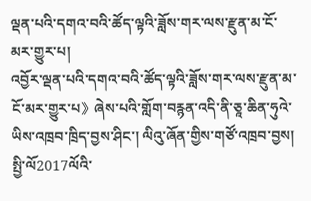ལྡན་པའི་དགའ་བའི་ཚོད་ལྟའི་ཟློས་གར་ལས་རྫུན་མ་ངོ་མར་གྱུར་པ།
འབྱོར་ལྡན་པའི་དགའ་བའི་ཚོད་ལྟའི་ཟློས་གར་ལས་རྫུན་མ་ངོ་མར་གྱུར་པ》ཞེས་པའི་གློག་བརྙན་འདི་ནི་ཅཱ་ཆིན་ཧུའེ་ཡིས་འཁྲབ་ཁྲིད་བྱས་ཤིང་། ལིའུ་ཞོན་གྱིས་གཙོ་འཁྲབ་བྱས། སྤྱི་ལོ2017ལོའི་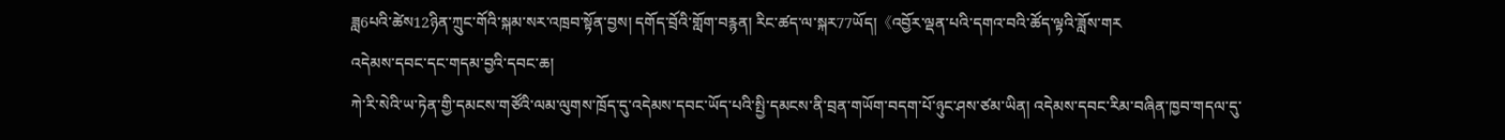ཟླ6པའི་ཚེས12ཉིན་ཀྲུང་གོའི་སྐམ་སར་འཁྲབ་སྟོན་བྱས། དགོད་བྲོའི་གློག་བརྙན། རིང་ཚད་ལ་སྐར77ཡོད།《འབྱོར་ལྡན་པའི་དགའ་བའི་ཚོད་ལྟའི་ཟློས་གར
འདེམས་དབང་དང་གདམ་བྱའི་དབང་ཆ།
ཀེ་རི་སེའི་ཡ་ཏེན་གྱི་དམངས་གཙོའི་ལམ་ལུགས་ཁྲོད་དུ་འདེམས་དབང་ཡོད་པའི་སྤྱི་དམངས་ནི་བྲན་གཡོག་བདག་པོ་ཉུང་ཤས་ཙམ་ཡིན། འདེམས་དབང་རིམ་བཞིན་ཁྱབ་གདལ་དུ་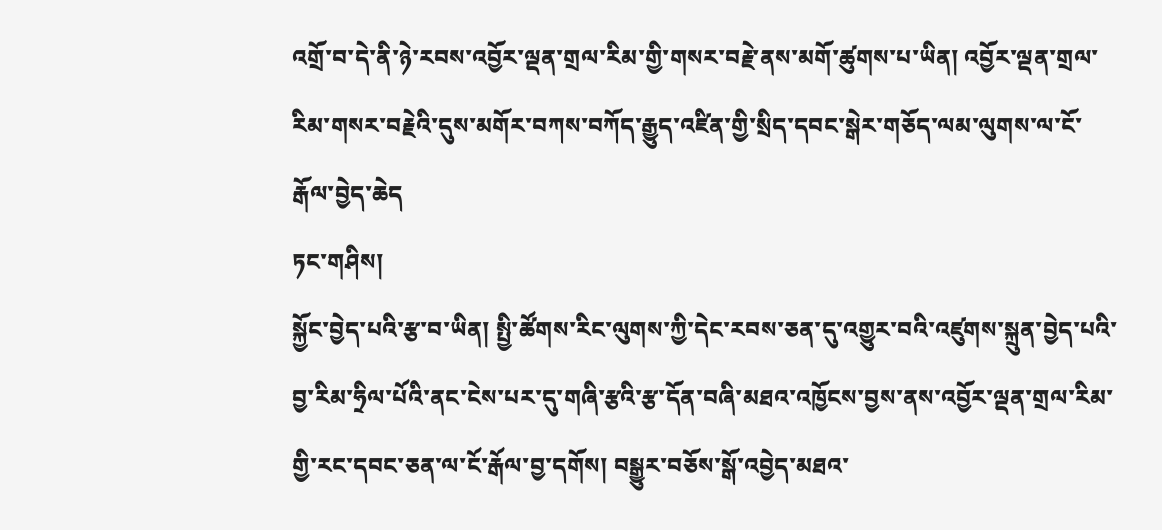འགྲོ་བ་དེ་ནི་ཉེ་རབས་འབྱོར་ལྡན་གྲལ་རིམ་གྱི་གསར་བརྗེ་ནས་མགོ་ཚུགས་པ་ཡིན། འབྱོར་ལྡན་གྲལ་རིམ་གསར་བརྗེའི་དུས་མགོར་བཀས་བཀོད་རྒྱུད་འཛིན་གྱི་སྲིད་དབང་སྒེར་གཅོད་ལམ་ལུགས་ལ་ངོ་རྒོལ་བྱེད་ཆེད
ཏང་གཤིས།
སྐྱོང་བྱེད་པའི་རྩ་བ་ཡིན། སྤྱི་ཚོགས་རིང་ལུགས་ཀྱི་དེང་རབས་ཅན་དུ་འགྱུར་བའི་འཛུགས་སྐྲུན་བྱེད་པའི་བྱ་རིམ་ཧྲིལ་པོའི་ནང་ངེས་པར་དུ་གཞི་རྩའི་རྩ་དོན་བཞི་མཐའ་འཁྱོངས་བྱས་ནས་འབྱོར་ལྡན་གྲལ་རིམ་གྱི་རང་དབང་ཅན་ལ་ངོ་རྒོལ་བྱ་དགོས། བསྒྱུར་བཅོས་སྒོ་འབྱེད་མཐའ་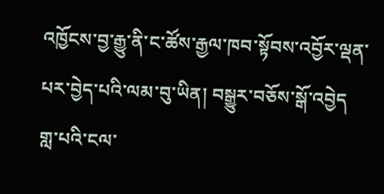འཁྱོངས་བྱ་རྒྱུ་ནི་ང་ཚོས་རྒྱལ་ཁབ་སྟོབས་འབྱོར་ལྡན་པར་བྱེད་པའི་ལམ་བུ་ཡིན། བསྒྱུར་བཅོས་སྒོ་འབྱེད
གླ་པའི་ངལ་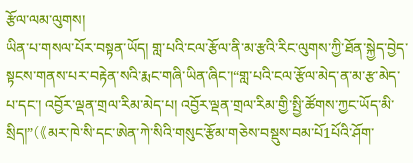རྩོལ་ལམ་ལུགས།
ཡིན་པ་གསལ་པོར་བསྟན་ཡོད། གླ་པའི་ངལ་རྩོལ་ནི་མ་རྩའི་རིང་ལུགས་ཀྱི་ཐོན་སྐྱེད་བྱེད་སྟངས་གནས་པར་བརྟེན་སའི་རྨང་གཞི་ཡིན་ཞིང་།“གླ་པའི་ངལ་རྩོལ་མེད་ན་མ་རྩ་མེད་པ་དང་། འབྱོར་ལྡན་གྲལ་རིམ་མེད་པ། འབྱོར་ལྡན་གྲལ་རིམ་གྱི་སྤྱི་ཚོགས་ཀྱང་ཡོད་མི་སྲིད།”(《མར་ཁེ་སི་དང་ཨེན་ཀེ་སིའི་གསུང་རྩོམ་གཅེས་བསྡུས་བམ་པོ1པོའི་ཤོག་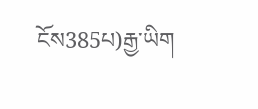ངོས385པ)རྒྱ་ཡིག